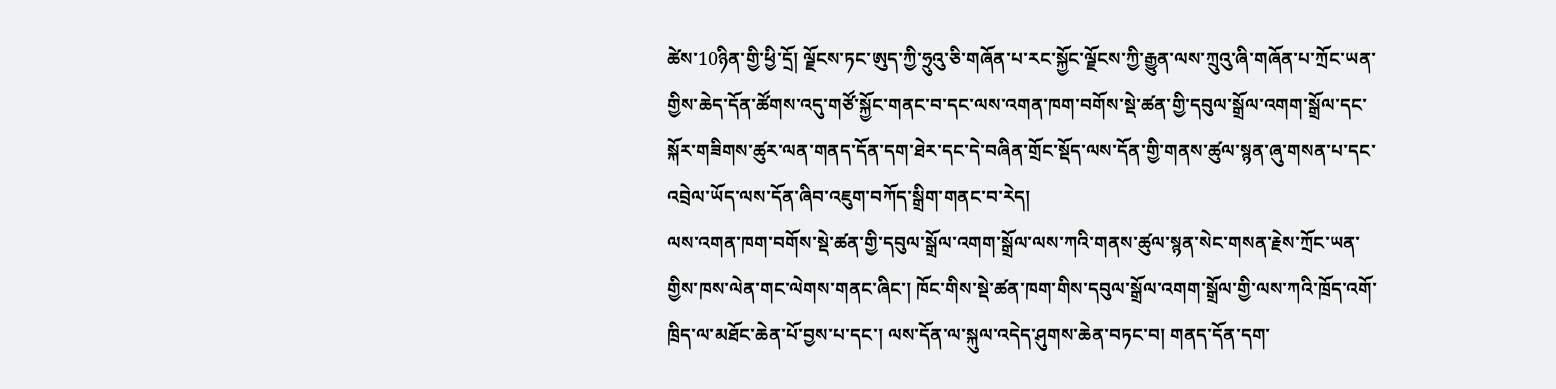ཚེས་10ཉིན་གྱི་ཕྱི་དྲོ། ལྗོངས་ཏང་ཨུད་ཀྱི་ཧྲུའུ་ཅི་གཞོན་པ་རང་སྐྱོང་ལྗོངས་ཀྱི་རྒྱུན་ལས་ཀྲུའུ་ཞི་གཞོན་པ་ཀྲོང་ཡན་གྱིས་ཆེད་དོན་ཚོགས་འདུ་གཙོ་སྐྱོང་གནང་བ་དང་ལས་འགན་ཁག་བགོས་སྡེ་ཚན་གྱི་དབུལ་སྒྲོལ་འགག་སྒྲོལ་དང་སྐོར་གཟིགས་ཚུར་ལན་གནད་དོན་དག་ཐེར་དང་དེ་བཞིན་གྲོང་སྡོད་ལས་དོན་གྱི་གནས་ཚུལ་སྙན་ཞུ་གསན་པ་དང་འབྲེལ་ཡོད་ལས་དོན་ཞིབ་འཇུག་བཀོད་སྒྲིག་གནང་བ་རེད།
ལས་འགན་ཁག་བགོས་སྡེ་ཚན་གྱི་དབུལ་སྒྲོལ་འགག་སྒྲོལ་ལས་ཀའི་གནས་ཚུལ་སྙན་སེང་གསན་རྗེས་ཀྲོང་ཡན་གྱིས་ཁས་ལེན་གང་ལེགས་གནང་ཞིང་། ཁོང་གིས་སྡེ་ཚན་ཁག་གིས་དབུལ་སྒྲོལ་འགག་སྒྲོལ་གྱི་ལས་ཀའི་ཁྲོད་འགོ་ཁྲིད་ལ་མཐོང་ཆེན་པོ་བྱས་པ་དང་། ལས་དོན་ལ་སྐུལ་འདེད་ཤུགས་ཆེན་བཏང་བ། གནད་དོན་དག་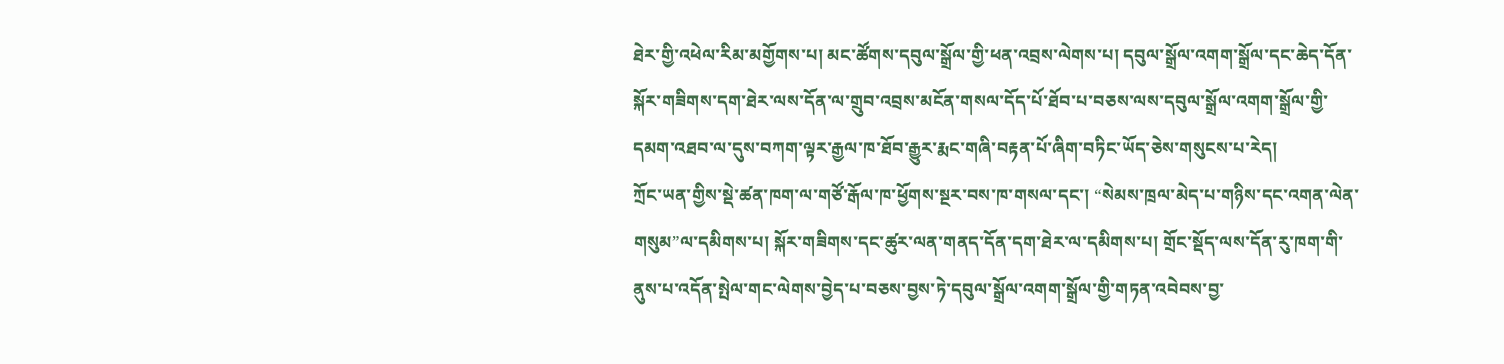ཐེར་གྱི་འཕེལ་རིམ་མགྱོགས་པ། མང་ཚོགས་དབུལ་སྒྲོལ་གྱི་ཕན་འབྲས་ལེགས་པ། དབུལ་སྒྲོལ་འགག་སྒྲོལ་དང་ཆེད་དོན་སྐོར་གཟིགས་དག་ཐེར་ལས་དོན་ལ་གྲུབ་འབྲས་མངོན་གསལ་དོད་པོ་ཐོབ་པ་བཅས་ལས་དབུལ་སྒྲོལ་འགག་སྒྲོལ་གྱི་དམག་འཐབ་ལ་དུས་བཀག་ལྟར་རྒྱལ་ཁ་ཐོབ་རྒྱུར་རྨང་གཞི་བརྟན་པོ་ཞིག་བཏིང་ཡོད་ཅེས་གསུངས་པ་རེད།
ཀྲོང་ཡན་གྱིས་སྡེ་ཚན་ཁག་ལ་གཙོ་རྒོལ་ཁ་ཕྱོགས་སྔར་བས་ཁ་གསལ་དང་། “སེམས་ཁྲལ་མེད་པ་གཉིས་དང་འགན་ལེན་གསུམ”ལ་དམིགས་པ། སྐོར་གཟིགས་དང་ཚུར་ལན་གནད་དོན་དག་ཐེར་ལ་དམིགས་པ། གྲོང་སྡོད་ལས་དོན་རུ་ཁག་གི་ནུས་པ་འདོན་སྤེལ་གང་ལེགས་བྱེད་པ་བཅས་བྱས་ཏེ་དབུལ་སྒྲོལ་འགག་སྒྲོལ་གྱི་གཏན་འབེབས་བྱ་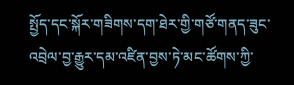སྤྱོད་དང་སྐོར་གཟིགས་དག་ཐེར་གྱི་གཙོ་གནད་ཟུང་འབྲེལ་བྱ་རྒྱུར་དམ་འཛིན་བྱས་ཏེ་མང་ཚོགས་ཀྱི་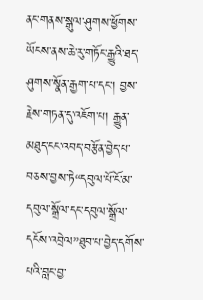ནང་གནས་སྒུལ་ཤུགས་ཕྱོགས་ཡོངས་ནས་ཆེ་རུ་གཏོང་རྒྱུའི་ཐད་ཤུགས་སྣོན་རྒྱག་པ་དང་། བྱས་རྗེས་གཏན་དུ་འཇོག་པ། རྒྱུན་མཐུད་ངང་འབད་བརྩོན་བྱེད་པ་བཅས་བྱས་ཏེ“དབུལ་པོ་ངོ་མ་དབུལ་སྒྲོལ་དང་དབུལ་སྒྲོལ་དངོས་འབྲེལ”ཐུབ་པ་བྱེད་དགོས་པའི་བླང་བྱ་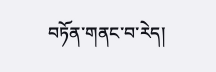བཏོན་གནང་བ་རེད།